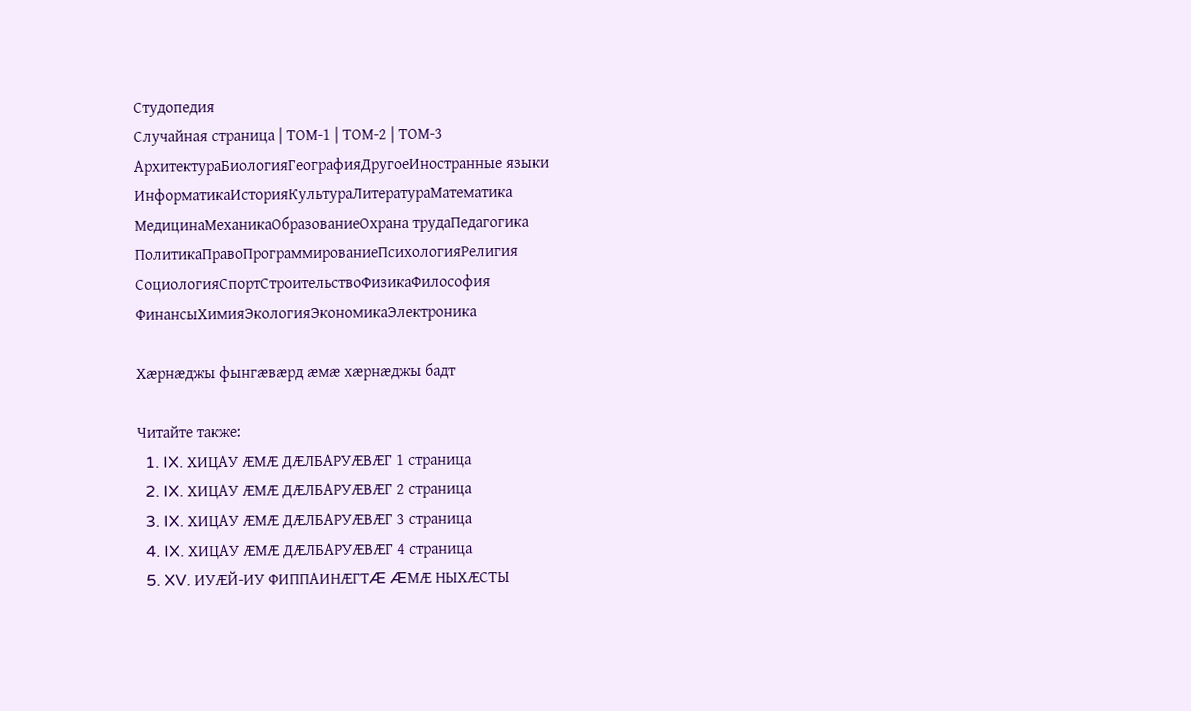Студопедия
Случайная страница | ТОМ-1 | ТОМ-2 | ТОМ-3
АрхитектураБиологияГеографияДругоеИностранные языки
ИнформатикаИсторияКультураЛитератураМатематика
МедицинаМеханикаОбразованиеОхрана трудаПедагогика
ПолитикаПравоПрограммированиеПсихологияРелигия
СоциологияСпортСтроительствоФизикаФилософия
ФинансыХимияЭкологияЭкономикаЭлектроника

Хæрнæджы фынгæвæрд æмæ хæрнæджы бадт

Читайте также:
  1. IX. ХИЦАУ ÆМÆ ДÆЛБАРУÆВÆГ 1 страница
  2. IX. ХИЦАУ ÆМÆ ДÆЛБАРУÆВÆГ 2 страница
  3. IX. ХИЦАУ ÆМÆ ДÆЛБАРУÆВÆГ 3 страница
  4. IX. ХИЦАУ ÆМÆ ДÆЛБАРУÆВÆГ 4 страница
  5. XV. ИУÆЙ-ИУ ФИППАИНÆГТÆ ÆМÆ НЫХÆСТЫ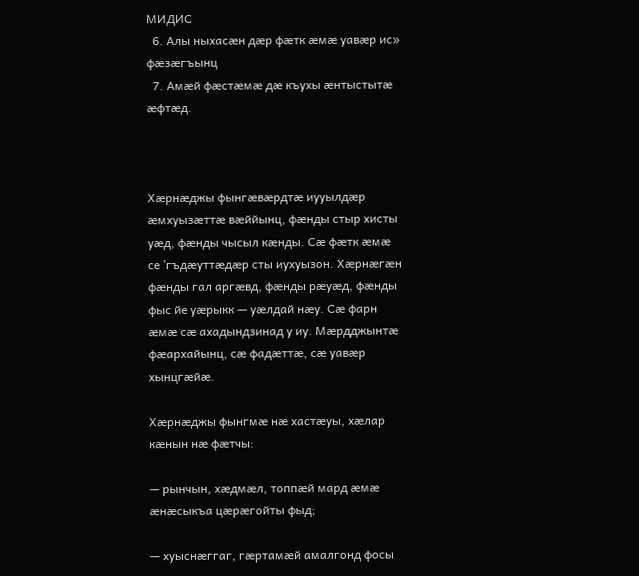МИДИС
  6. Алы ныхасæн дæр фæтк æмæ уавæр ис» фæзæгъынц
  7. Амæй фæстæмæ дæ къухы æнтыстытæ æфтæд.



Хæрнæджы фынгæвæрдтæ иууылдæр æмхуызæттæ вæййынц, фæнды стыр хисты уæд, фæнды чысыл кæнды. Сæ фæтк æмæ се ’гъдæуттæдæр сты иухуызон. Хæрнæгæн фæнды гал аргæвд, фæнды рæуæд, фæнды фыс йе уæрыкк — уæлдай нæу. Сæ фарн æмæ сæ ахадындзинад у иу. Мæрдджынтæ фæархайынц, сæ фадæттæ, сæ уавæр хынцгæйæ.

Хæрнæджы фынгмæ нæ хастæуы, хæлар кæнын нæ фæтчы:

— рынчын, хæдмæл, топпæй мард æмæ æнæсыкъа цæрæгойты фыд;

— хуыснæггаг, гæртамæй амалгонд фосы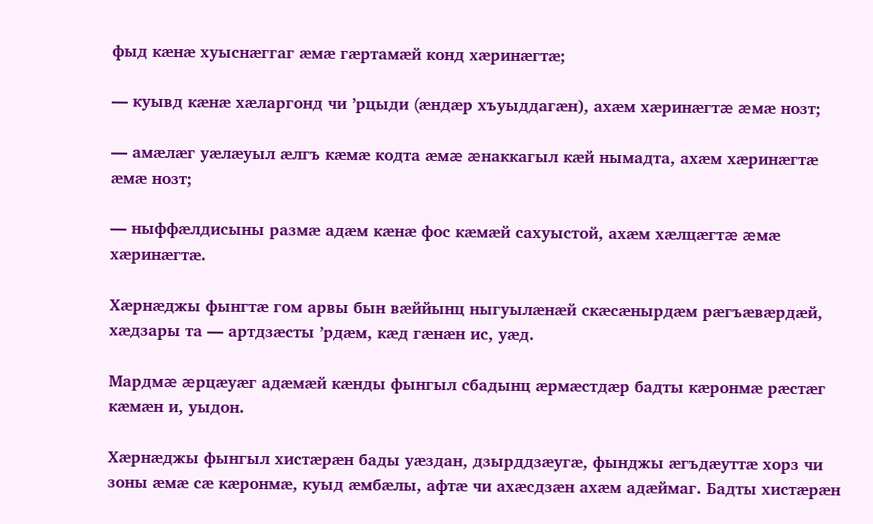фыд кæнæ хуыснæггаг æмæ гæртамæй конд хæринæгтæ;

— куывд кæнæ хæларгонд чи ’рцыди (æндæр хъуыддагæн), ахæм хæринæгтæ æмæ нозт;

— амæлæг уæлæуыл æлгъ кæмæ кодта æмæ æнаккагыл кæй нымадта, ахæм хæринæгтæ æмæ нозт;

— ныффæлдисыны размæ адæм кæнæ фос кæмæй сахуыстой, ахæм хæлцæгтæ æмæ хæринæгтæ.

Хæрнæджы фынгтæ гом арвы бын вæййынц ныгуылæнæй скæсæнырдæм рæгъæвæрдæй, хæдзары та — артдзæсты ’рдæм, кæд гæнæн ис, уæд.

Мардмæ æрцæуæг адæмæй кæнды фынгыл сбадынц æрмæстдæр бадты кæронмæ рæстæг кæмæн и, уыдон.

Хæрнæджы фынгыл хистæрæн бады уæздан, дзырддзæугæ, фынджы æгъдæуттæ хорз чи зоны æмæ сæ кæронмæ, куыд æмбæлы, афтæ чи ахæсдзæн ахæм адæймаг. Бадты хистæрæн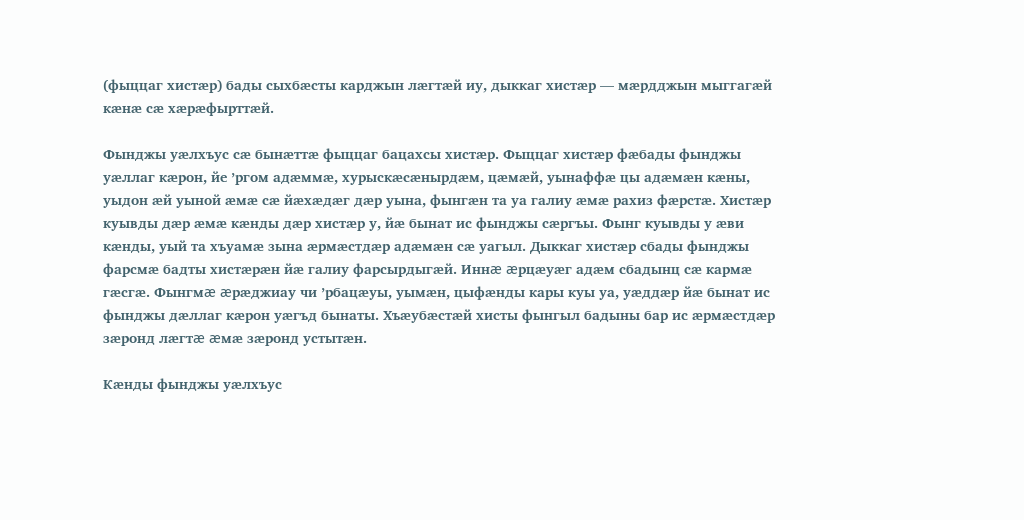(фыццаг хистæр) бады сыхбæсты карджын лæгтæй иу, дыккаг хистæр — мæрдджын мыггагæй кæнæ сæ хæрæфырттæй.

Фынджы уæлхъус сæ бынæттæ фыццаг бацахсы хистæр. Фыццаг хистæр фæбады фынджы уæллаг кæрон, йе ’ргом адæммæ, хурыскæсæнырдæм, цæмæй, уынаффæ цы адæмæн кæны, уыдон æй уыной æмæ сæ йæхæдæг дæр уына, фынгæн та уа галиу æмæ рахиз фæрстæ. Хистæр куывды дæр æмæ кæнды дæр хистæр у, йæ бынат ис фынджы сæргъы. Фынг куывды у æви кæнды, уый та хъуамæ зына æрмæстдæр адæмæн сæ уагыл. Дыккаг хистæр сбады фынджы фарсмæ бадты хистæрæн йæ галиу фарсырдыгæй. Иннæ æрцæуæг адæм сбадынц сæ кармæ гæсгæ. Фынгмæ æрæджиау чи ’рбацæуы, уымæн, цыфæнды кары куы уа, уæддæр йæ бынат ис фынджы дæллаг кæрон уæгъд бынаты. Хъæубæстæй хисты фынгыл бадыны бар ис æрмæстдæр зæронд лæгтæ æмæ зæронд устытæн.

Кæнды фынджы уæлхъус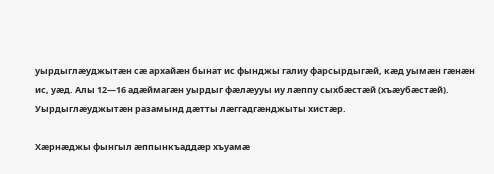уырдыглæуджытæн сæ архайæн бынат ис фынджы галиу фарсырдыгæй, кæд уымæн гæнæн ис, уæд. Алы 12—16 адæймагæн уырдыг фæлæууы иу лæппу сыхбæстæй (хъæубæстæй). Уырдыглæуджытæн разамынд дæтты лæггадгæнджыты хистæр.

Хæрнæджы фынгыл æппынкъаддæр хъуамæ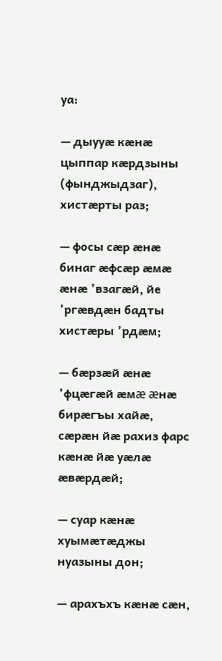уа:

— дыууæ кæнæ цыппар кæрдзыны (фынджыдзаг), хистæрты раз;

— фосы сæр æнæ бинаг æфсæр æмæ æнæ ’взагæй, йе ’ргæвдæн бадты хистæры ’рдæм;

— бæрзæй æнæ ’фцæгæй æмæ æнæ бирæгъы хайæ, сæрæн йæ рахиз фарс кæнæ йæ уæлæ æвæрдæй;

— суар кæнæ хуымæтæджы нуазыны дон;

— арахъхъ кæнæ сæн,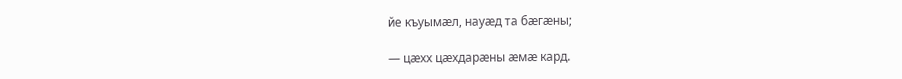йе къуымæл, науæд та бæгæны;

— цæхх цæхдарæны æмæ кард.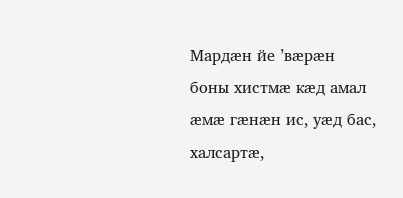Мардæн йе ’вæрæн боны хистмæ кæд амал æмæ гæнæн ис, уæд бас, халсартæ,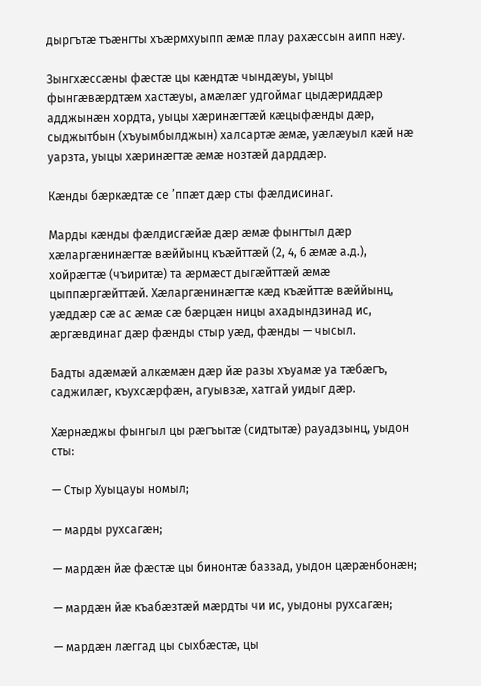дыргътæ тъæнгты хъæрмхуыпп æмæ плау рахæссын аипп нæу.

Зынгхæссæны фæстæ цы кæндтæ чындæуы, уыцы фынгæвæрдтæм хастæуы, амæлæг удгоймаг цыдæриддæр адджынæн хордта, уыцы хæринæгтæй кæцыфæнды дæр, сыджытбын (хъуымбылджын) халсартæ æмæ, уæлæуыл кæй нæ уарзта, уыцы хæринæгтæ æмæ нозтæй дарддæр.

Кæнды бæркæдтæ се ’ппæт дæр сты фæлдисинаг.

Марды кæнды фæлдисгæйæ дæр æмæ фынгтыл дæр хæларгæнинæгтæ вæййынц къæйттæй (2, 4, 6 æмæ а.д.), хойрæгтæ (чъиритæ) та æрмæст дыгæйттæй æмæ цыппæргæйттæй. Хæларгæнинæгтæ кæд къæйттæ вæййынц, уæддæр сæ ас æмæ сæ бæрцæн ницы ахадындзинад ис, æргæвдинаг дæр фæнды стыр уæд, фæнды — чысыл.

Бадты адæмæй алкæмæн дæр йæ разы хъуамæ уа тæбæгъ, саджилæг, къухсæрфæн, агуывзæ, хатгай уидыг дæр.

Хæрнæджы фынгыл цы рæгъытæ (сидтытæ) рауадзынц, уыдон сты:

— Стыр Хуыцауы номыл;

— марды рухсагæн;

— мардæн йæ фæстæ цы бинонтæ баззад, уыдон цæрæнбонæн;

— мардæн йæ къабæзтæй мæрдты чи ис, уыдоны рухсагæн;

— мардæн лæггад цы сыхбæстæ, цы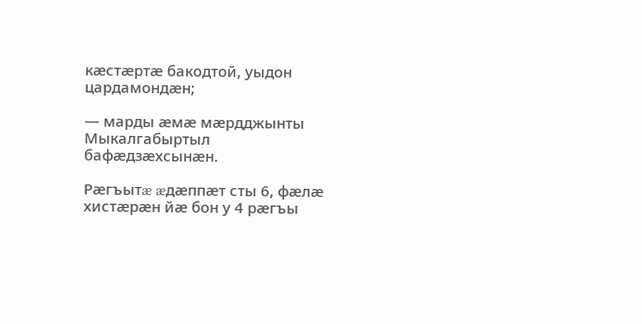кæстæртæ бакодтой, уыдон цардамондæн;

— марды æмæ мæрдджынты Мыкалгабыртыл бафæдзæхсынæн.

Рæгъытæ æдæппæт сты 6, фæлæ хистæрæн йæ бон у 4 рæгъы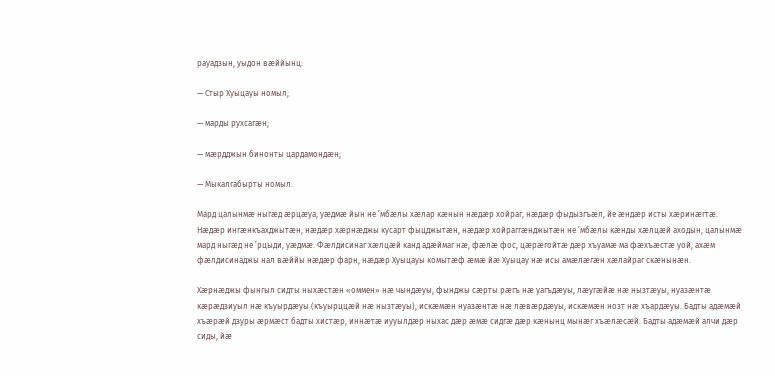рауадзын, уыдон вæййынц:

— Стыр Хуыцауы номыл;

— марды рухсагæн;

— мæрдджын бинонты цардамондæн;

— Мыкалгабырты номыл.

Мард цалынмæ ныгæд æрцæуа, уæдмæ йын не ’мбæлы хæлар кæнын нæдæр хойраг, нæдæр фыдызгъæл, йе æндæр исты хæринæгтæ. Нæдæр ингæнкъахджытæн, нæдæр хæрнæджы кусарт фыцджытæн, нæдæр хойраггæнджытæн не ’мбæлы кæнды хæлцæй аходын, цалынмæ мард ныгæд не ’рцыди, уæдмæ. Фæлдисинаг хæлцæй канд адæймаг нæ, фæлæ фос, цæрæгойтæ дæр хъуамæ ма фæхъæстæ уой, ахæм фæлдисинаджы нал вæййы нæдæр фарн, нæдæр Хуыцауы комытæф æмæ йæ Хуыцау нæ исы амæлæгæн хæлайраг скæнынæн.

Хæрнæджы фынгыл сидты ныхæстæн «оммен» нæ чындæуы, фынджы сæрты рæгъ нæ уагъдæуы, лæугæйæ нæ нызтæуы, нуазæнтæ кæрæдзиуыл нæ къуырдæуы (къуырццæй нæ нызтæуы), искæмæн нуазæнтæ нæ лæвæрдæуы, искæмæн нозт нæ хъардæуы. Бадты адæмæй хъæрæй дзуры æрмæст бадты хистæр, иннæтæ иууылдæр ныхас дæр æмæ сидгæ дæр кæнынц мынæг хъæлæсæй. Бадты адæмæй алчи дæр сиды, йæ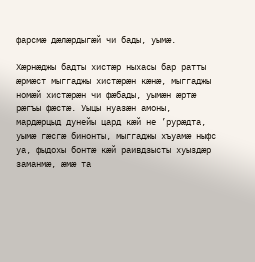фарсмæ дæлæрдыгæй чи бады, уымæ.

Хæрнæджы бадты хистæр ныхасы бар ратты æрмæст мыггаджы хистæрæн кæнæ, мыггаджы номæй хистæрæн чи фæбады, уымæн æртæ рæгъы фæстæ. Уыцы нуазæн амоны, мардæрцыд дунейы цард кæй не ’рурæдта, уымæ гæсгæ бинонты, мыггаджы хъуамæ ныфс уа, фыдохы бонтæ кæй раивдзысты хуыздæр заманмæ, æмæ та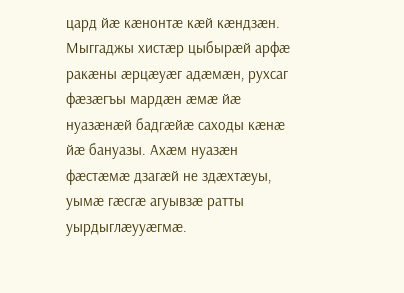цард йæ кæнонтæ кæй кæндзæн. Мыггаджы хистæр цыбырæй арфæ ракæны æрцæуæг адæмæн, рухсаг фæзæгъы мардæн æмæ йæ нуазæнæй бадгæйæ саходы кæнæ йæ бануазы. Ахæм нуазæн фæстæмæ дзагæй не здæхтæуы, уымæ гæсгæ агуывзæ ратты уырдыглæууæгмæ.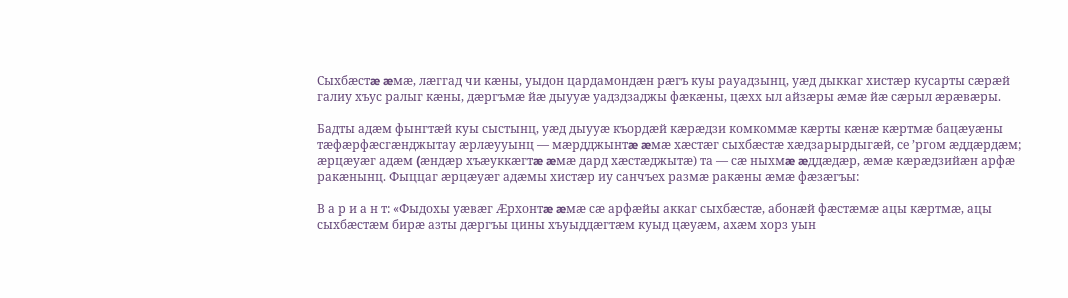Сыхбæстæ æмæ, лæггад чи кæны, уыдон цардамондæн рæгъ куы рауадзынц, уæд дыккаг хистæр кусарты сæрæй галиу хъус ралыг кæны, дæргъмæ йæ дыууæ уадздзаджы фæкæны, цæхх ыл айзæры æмæ йæ сæрыл æрæвæры.

Бадты адæм фынгтæй куы сыстынц, уæд дыууæ къордæй кæрæдзи комкоммæ кæрты кæнæ кæртмæ бацæуæны тæфæрфæсгæнджытау æрлæууынц — мæрдджынтæ æмæ хæстæг сыхбæстæ хæдзарырдыгæй, се ’ргом æддæрдæм; æрцæуæг адæм (æндæр хъæуккæгтæ æмæ дард хæстæджытæ) та — сæ ныхмæ æддæдæр, æмæ кæрæдзийæн арфæ ракæнынц. Фыццаг æрцæуæг адæмы хистæр иу санчъех размæ ракæны æмæ фæзæгъы:

В а р и а н т: «Фыдохы уæвæг Æрхонтæ æмæ сæ арфæйы аккаг сыхбæстæ, абонæй фæстæмæ ацы кæртмæ, ацы сыхбæстæм бирæ азты дæргъы цины хъуыддæгтæм куыд цæуæм, ахæм хорз уын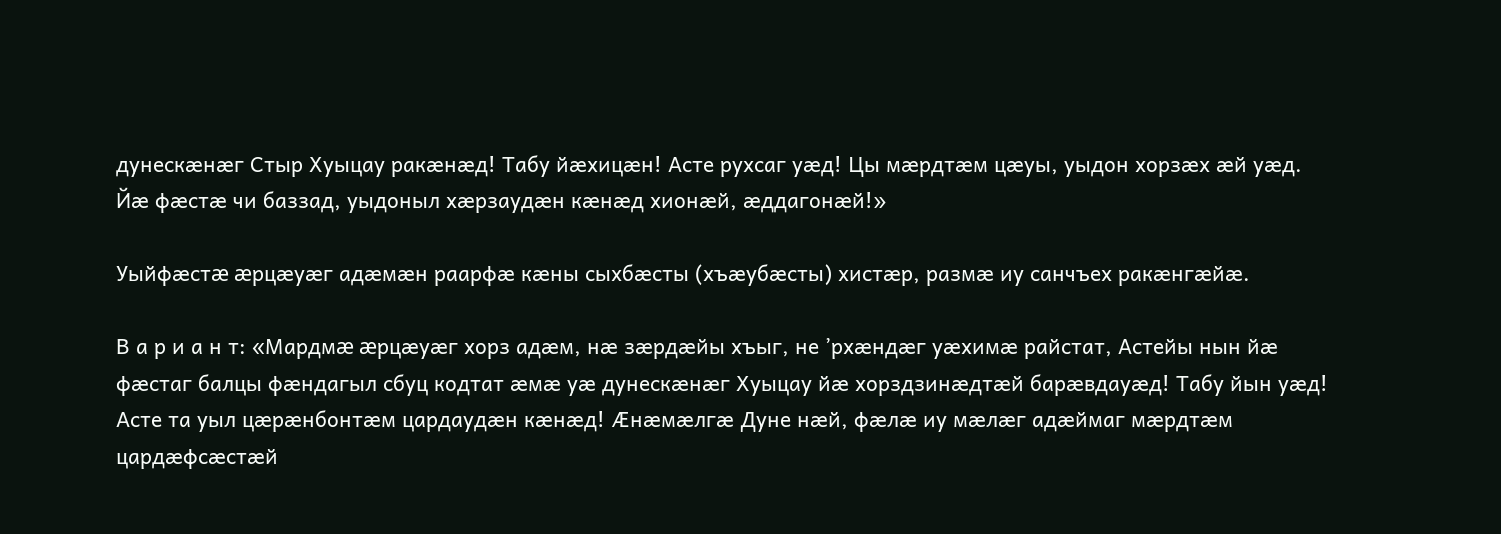дунескæнæг Стыр Хуыцау ракæнæд! Табу йæхицæн! Асте рухсаг уæд! Цы мæрдтæм цæуы, уыдон хорзæх æй уæд. Йæ фæстæ чи баззад, уыдоныл хæрзаудæн кæнæд хионæй, æддагонæй!»

Уыйфæстæ æрцæуæг адæмæн раарфæ кæны сыхбæсты (хъæубæсты) хистæр, размæ иу санчъех ракæнгæйæ.

В а р и а н т: «Мардмæ æрцæуæг хорз адæм, нæ зæрдæйы хъыг, не ’рхæндæг уæхимæ райстат, Астейы нын йæ фæстаг балцы фæндагыл сбуц кодтат æмæ уæ дунескæнæг Хуыцау йæ хорздзинæдтæй барæвдауæд! Табу йын уæд! Асте та уыл цæрæнбонтæм цардаудæн кæнæд! Æнæмæлгæ Дуне нæй, фæлæ иу мæлæг адæймаг мæрдтæм цардæфсæстæй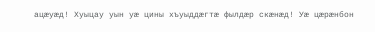ацæуæд! Хуыцау уын уæ цины хъуыддæгтæ фылдæр скæнæд! Уæ цæрæнбон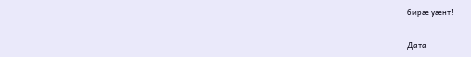бирæ уæнт!


Дата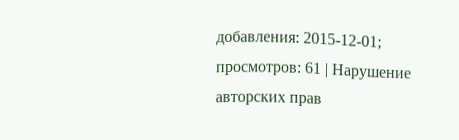добавления: 2015-12-01; просмотров: 61 | Нарушение авторских прав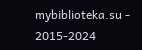mybiblioteka.su - 2015-2024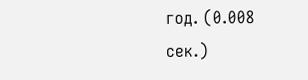год. (0.008 сек.)